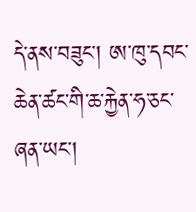དེ་ནས་བཟུང་། ཨ་ཁུ་དབང་ཆེན་ཚང་གི་ཆ་རྐྱེན་ཧ་ཅང་ཞན་ཡང་།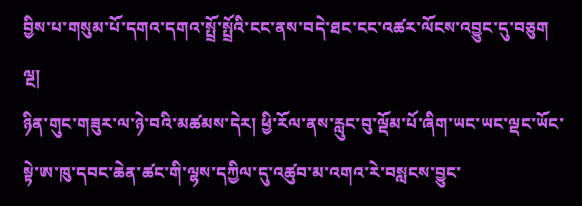བྱིས་པ་གསུམ་པོ་དགའ་དགའ་སྤྲོ་སྤྲོའི་ངང་ནས་བདེ་ཐང་ངང་འཚར་ལོངས་འབྱུང་དུ་བཅུག
ལྔ།
ཉིན་གུང་གཟུར་ལ་ཉེ་བའི་མཚམས་དེར། ཕྱི་རོལ་ནས་རླུང་བུ་ལྡོམ་པོ་ཞིག་ཡང་ཡང་ལྡང་ཡོང་སྟེ་ཨ་ཁུ་དབང་ཆེན་ཚང་གི་ལྷས་དཀྱིལ་དུ་འཚུབ་མ་འགའ་རེ་བསླངས་བྱུང་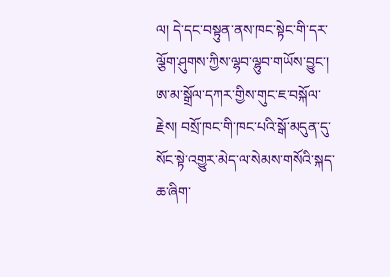ལ། དེ་དང་བསྟུན་ནས་ཁང་སྟེང་གི་དར་ལྕོག་ཤུགས་ཀྱིས་ལྷབ་ལྷུབ་གཡོས་བྱུང་།
ཨ་མ་སྒྲོལ་དཀར་གྱིས་གུང་ཇ་བསྐོལ་རྗེས། བསྲོ་ཁང་གི་ཁང་པའི་སྒོ་མདུན་དུ་སོང་སྟེ་འགྱུར་མེད་ལ་སེམས་གསོའི་སྐད་ཆ་ཞིག་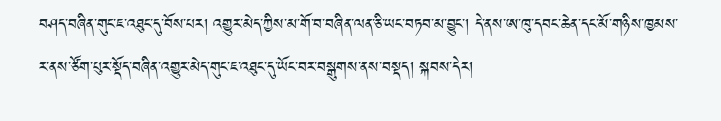བཤད་བཞིན་གུང་ཇ་འཐུང་དུ་བོས་པར། འགྱུར་མེད་ཀྱིས་མ་གོ་བ་བཞིན་ལན་ཅི་ཡང་བཏབ་མ་བྱུང་། དེ་ནས་ཨ་ཁུ་དབང་ཆེན་དང་མོ་གཉིས་ཁྱམས་ར་ནས་ཙོག་པུར་སྡོད་བཞིན་འགྱུར་མེད་གུང་ཇ་འཐུང་དུ་ཡོང་བར་བསྒུགས་ནས་བསྡད། སྐབས་དེར།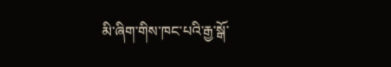མི་ཞིག་གིས་ཁང་པའི་རྒྱ་སྒོ་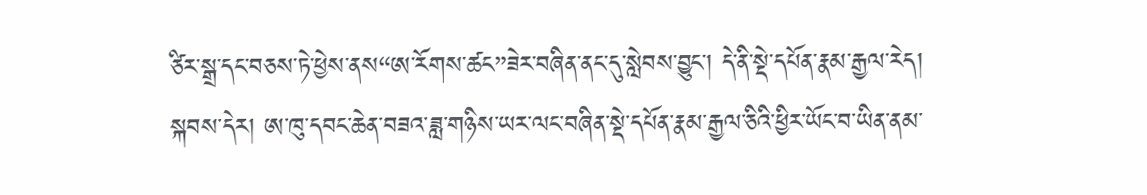ཙིར་སྒྲ་དང་བཅས་ཏེ་ཕྱེས་ནས“ཨ་རོགས་ཚང”ཟེར་བཞིན་ནང་དུ་སླེབས་བྱུང་། དེ་ནི་སྡེ་དཔོན་རྣམ་རྒྱལ་རེད།
སྐབས་དེར། ཨ་ཁུ་དབང་ཆེན་བཟའ་ཟླ་གཉིས་ཡར་ལང་བཞིན་སྡེ་དཔོན་རྣམ་རྒྱལ་ཅིའི་ཕྱིར་ཡོང་བ་ཡིན་ནམ་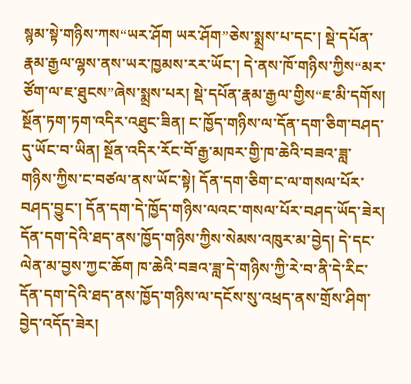སྙམ་སྟེ་གཉིས་ཀས“ཡར་ཤོག ཡར་ཤོག”ཅེས་སྨྲས་པ་དང་། སྡེ་དཔོན་རྣམ་རྒྱལ་ལྷས་ནས་ཡར་ཁྱམས་རར་ཡོང་། དེ་ནས་ཁོ་གཉིས་ཀྱིས“མར་ཙོག་ལ་ཇ་ཐུངས”ཞེས་སྨྲས་པར། སྡེ་དཔོན་རྣམ་རྒྱལ་གྱིས“ཇ་མི་དགོས། སྔོན་ཏག་ཏག་འདིར་འཐུང་ཟིན། ང་ཁྱོད་གཉིས་ལ་དོན་དག་ཅིག་བཤད་དུ་ཡོང་བ་ཡིན། སྔོན་འདིར་རོང་བོ་རྒྱ་མཁར་གྱི་ཁ་ཆེའི་བཟའ་ཟླ་གཉིས་ཀྱིས་ང་བཙལ་ནས་ཡོང་སྟེ། དོན་དག་ཅིག་ང་ལ་གསལ་པོར་བཤད་བྱུང་། དོན་དག་དེ་ཁྱོད་གཉིས་ལའང་གསལ་པོར་བཤད་ཡོད་ཟེར། དོན་དག་དེའི་ཐད་ནས་ཁྱོད་གཉིས་ཀྱིས་སེམས་འཁུར་མ་བྱེད། དེ་དང་ལེན་མ་བྱས་ཀྱང་ཆོག ཁ་ཆེའི་བཟའ་ཟླ་དེ་གཉིས་ཀྱི་རེ་བ་ནི་དེ་རིང་དོན་དག་དེའི་ཐད་ནས་ཁྱོད་གཉིས་ལ་དངོས་སུ་འཕྲད་ནས་གྲོས་ཤིག་བྱེད་འདོད་ཟེར།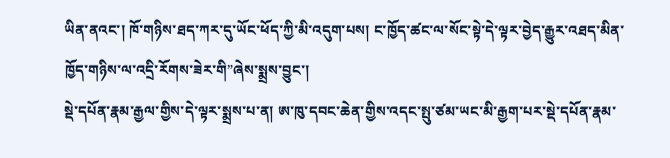ཡིན་ནའང་། ཁོ་གཉིས་ཐད་ཀར་དུ་ཡོང་ཕོད་ཀྱི་མི་འདུག་པས། ང་ཁྱོད་ཚང་ལ་སོང་སྟེ་དེ་ལྟར་བྱེད་རྒྱུར་འཐད་མིན་ཁྱོད་གཉིས་ལ་འདྲི་རོགས་ཟེར་གི”ཞེས་སྨྲས་བྱུང་།
སྡེ་དཔོན་རྣམ་རྒྱལ་གྱིས་དེ་ལྟར་སྨྲས་པ་ན། ཨ་ཁུ་དབང་ཆེན་གྱིས་འདང་སྤུ་ཙམ་ཡང་མི་རྒྱག་པར་སྡེ་དཔོན་རྣམ་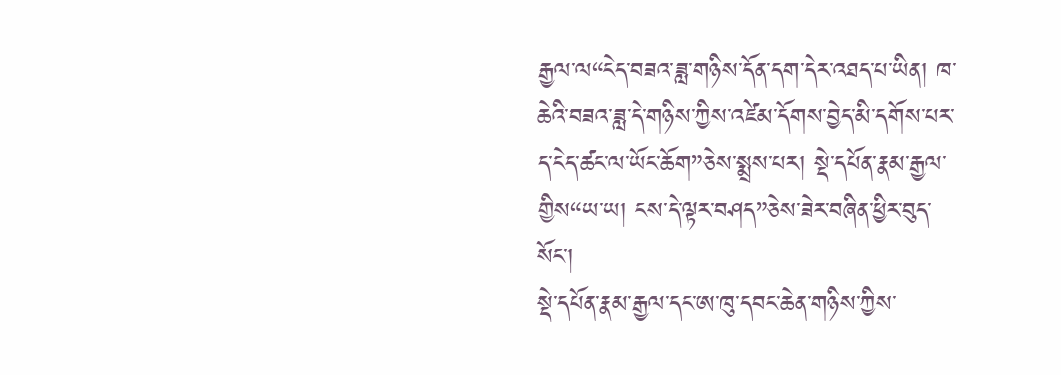རྒྱལ་ལ“ངེད་བཟའ་ཟླ་གཉིས་དོན་དག་དེར་འཐད་པ་ཡིན། ཁ་ཆེའི་བཟའ་ཟླ་དེ་གཉིས་ཀྱིས་འཛེམ་དོགས་བྱེད་མི་དགོས་པར་ད་ངེད་ཚང་ལ་ཡོང་ཆོག”ཅེས་སྨྲས་པར། སྡེ་དཔོན་རྣམ་རྒྱལ་གྱིས“ཡ་ཡ། ངས་དེ་ལྟར་བཤད”ཅེས་ཟེར་བཞིན་ཕྱིར་བུད་སོང་།
སྡེ་དཔོན་རྣམ་རྒྱལ་དང་ཨ་ཁུ་དབང་ཆེན་གཉིས་ཀྱིས་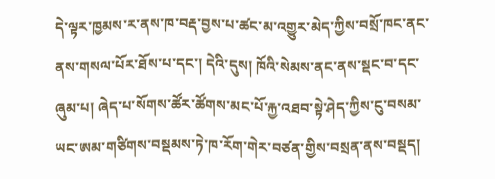དེ་ལྟར་ཁྱམས་ར་ནས་ཁ་བརྡ་བྱས་པ་ཚང་མ་འགྱུར་མེད་ཀྱིས་བསྲོ་ཁང་ནང་ནས་གསལ་པོར་ཐོས་པ་དང་། དེའི་དུས། ཁོའི་སེམས་ནང་ནས་སྡང་བ་དང་ཞུམ་པ། ཞེད་པ་སོགས་ཚོར་ཚོགས་མང་པོ་རྐྱ་འཐབ་སྟེ་ཤེད་ཀྱིས་ངུ་བསམ་ཡང་ཨམ་གཙིགས་བསྡམས་ཏེ་ཁ་རོག་གེར་བཙན་གྱིས་བསྲན་ནས་བསྡད།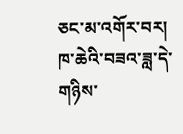ཅང་མ་འགོར་བར། ཁ་ཆེའི་བཟའ་ཟླ་དེ་གཉིས་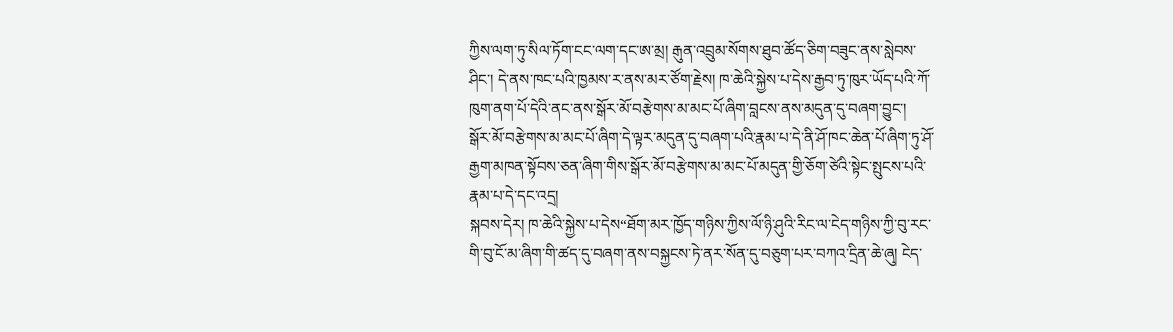ཀྱིས་ལག་ཏུ་སིལ་ཏོག་ངང་ལག་དང་ཨ་མྲ། རྒུན་འབྲུམ་སོགས་ཐུབ་ཚོད་ཅིག་བཟུང་ནས་སླེབས་ཤིང་། དེ་ནས་ཁང་པའི་ཁྱམས་ར་ནས་མར་ཙོག་རྗེས། ཁ་ཆེའི་སྐྱེས་པ་དེས་རྒྱབ་ཏུ་ཁུར་ཡོད་པའི་ཀོ་ཁུག་ནག་པོ་དེའི་ནང་ནས་སྒོར་མོ་བརྩེགས་མ་མང་པོ་ཞིག་བླངས་ནས་མདུན་དུ་བཞག་བྱུང་།
སྒོར་མོ་བརྩེགས་མ་མང་པོ་ཞིག་དེ་ལྟར་མདུན་དུ་བཞག་པའི་རྣམ་པ་དེ་ནི་ཤོ་ཁང་ཆེན་པོ་ཞིག་ཏུ་ཤོ་རྒྱག་མཁན་སྟོབས་ཅན་ཞིག་གིས་སྒོར་མོ་བརྩེགས་མ་མང་པོ་མདུན་གྱི་ཅོག་ཙེའི་སྟེང་སྤུངས་པའི་རྣམ་པ་དེ་དང་འདྲ།
སྐབས་དེར། ཁ་ཆེའི་སྐྱེས་པ་དེས“ཐོག་མར་ཁྱོད་གཉིས་ཀྱིས་ལོ་ཉི་ཤུའི་རིང་ལ་ངེད་གཉིས་ཀྱི་བུ་རང་གི་བུ་ངོ་མ་ཞིག་གི་ཚད་དུ་བཞག་ནས་བསྐྱངས་ཏེ་ནར་སོན་དུ་བཅུག་པར་བཀའ་དྲིན་ཆེ་ཞུ། ངེད་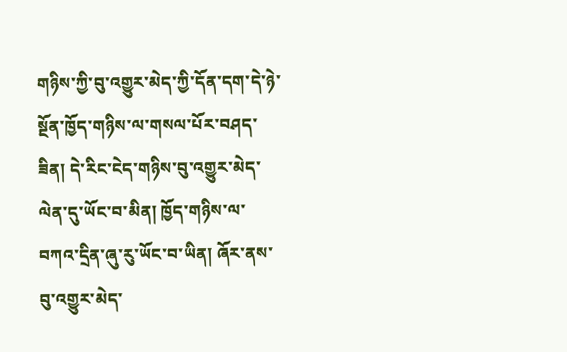གཉིས་ཀྱི་བུ་འགྱུར་མེད་ཀྱི་དོན་དག་དེ་ཉེ་སྔོན་ཁྱོད་གཉིས་ལ་གསལ་པོར་བཤད་ཟིན། དེ་རིང་ངེད་གཉིས་བུ་འགྱུར་མེད་ལེན་དུ་ཡོང་བ་མིན། ཁྱོད་གཉིས་ལ་བཀའ་དྲིན་ཞུ་རུ་ཡོང་བ་ཡིན། ཞོར་ནས་བུ་འགྱུར་མེད་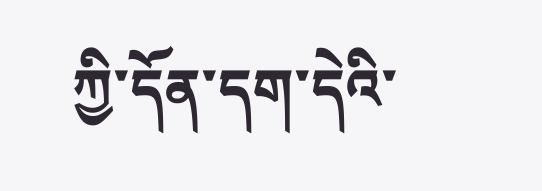ཀྱི་དོན་དག་དེའི་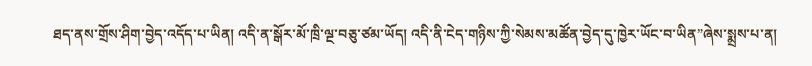ཐད་ནས་གྲོས་ཤིག་བྱེད་འདོད་པ་ཡིན། འདི་ན་སྒོར་མོ་ཁྲི་ལྔ་བཅུ་ཙམ་ཡོད། འདི་ནི་ངེད་གཉིས་ཀྱི་སེམས་མཚོན་བྱེད་དུ་ཁྱེར་ཡོང་བ་ཡིན”ཞེས་སྨྲས་པ་ན།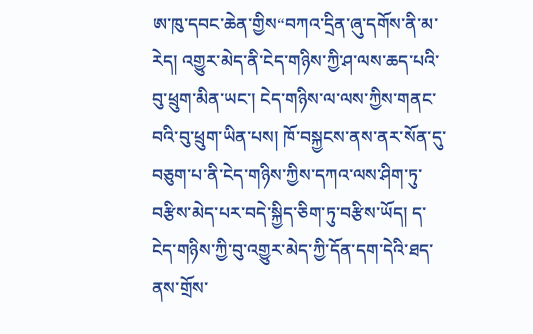ཨ་ཁུ་དབང་ཆེན་གྱིས“བཀའ་དྲིན་ཞུ་དགོས་ནི་མ་རེད། འགྱུར་མེད་ནི་ངེད་གཉིས་ཀྱི་ཤ་ལས་ཆད་པའི་བུ་ཕྲུག་མིན་ཡང་། ངེད་གཉིས་ལ་ལས་ཀྱིས་གནང་བའི་བུ་ཕྲུག་ཡིན་པས། ཁོ་བསྐྱངས་ནས་ནར་སོན་དུ་བཅུག་པ་ནི་ངེད་གཉིས་ཀྱིས་དཀའ་ལས་ཤིག་ཏུ་བརྩིས་མེད་པར་བདེ་སྐྱིད་ཅིག་ཏུ་བརྩིས་ཡོད། ད་ངེད་གཉིས་ཀྱི་བུ་འགྱུར་མེད་ཀྱི་དོན་དག་དེའི་ཐད་ནས་གྲོས་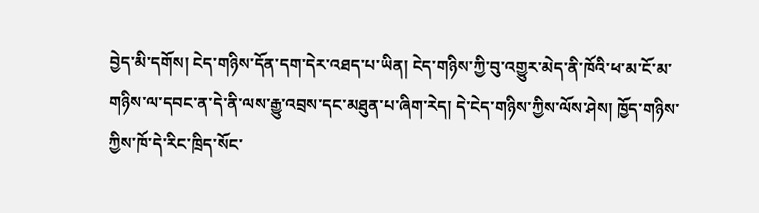བྱེད་མི་དགོས། ངེད་གཉིས་དོན་དག་དེར་འཐད་པ་ཡིན། ངེད་གཉིས་ཀྱི་བུ་འགྱུར་མེད་ནི་ཁོའི་ཕ་མ་ངོ་མ་གཉིས་ལ་དབང་ན་དེ་ནི་ལས་རྒྱུ་འབྲས་དང་མཐུན་པ་ཞིག་རེད། དེ་ངེད་གཉིས་ཀྱིས་ལོས་ཤེས། ཁྱོད་གཉིས་ཀྱིས་ཁོ་དེ་རིང་ཁྲིད་སོང་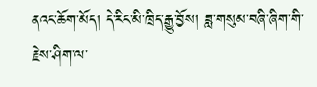ནའང་ཆོག་མོད། དེ་རིང་མི་ཁྲིད་རྒྱུ་བྱོས། ཟླ་གསུམ་བཞི་ཞིག་གི་རྗེས་ཤིག་ལ་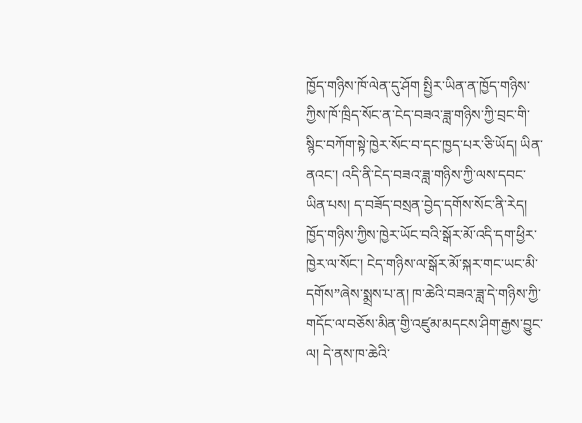ཁྱོད་གཉིས་ཁོ་ལེན་དུ་ཤོག སྤྱིར་ཡིན་ན་ཁྱོད་གཉིས་ཀྱིས་ཁོ་ཁྲིད་སོང་ན་ངེད་བཟའ་ཟླ་གཉིས་ཀྱི་བྲང་གི་སྙིང་བཀོག་སྟེ་ཁྱེར་སོང་བ་དང་ཁྱད་པར་ཅི་ཡོད། ཡིན་ནའང་། འདི་ནི་ངེད་བཟའ་ཟླ་གཉིས་ཀྱི་ལས་དབང་ཡིན་པས། ད་བཟོད་བསྲན་བྱེད་དགོས་སོང་ནི་རེད། ཁྱོད་གཉིས་ཀྱིས་ཁྱེར་ཡོང་བའི་སྒོར་མོ་འདི་དག་ཕྱིར་ཁྱེར་ལ་སོང་། ངེད་གཉིས་ལ་སྒོར་མོ་སྐར་གང་ཡང་མི་དགོས”ཞེས་སྨྲས་པ་ན། ཁ་ཆེའི་བཟའ་ཟླ་དེ་གཉིས་ཀྱི་གདོང་ལ་བཅོས་མིན་གྱི་འཛུམ་མདངས་ཤིག་རྒྱས་བྱུང་ལ། དེ་ནས་ཁ་ཆེའི་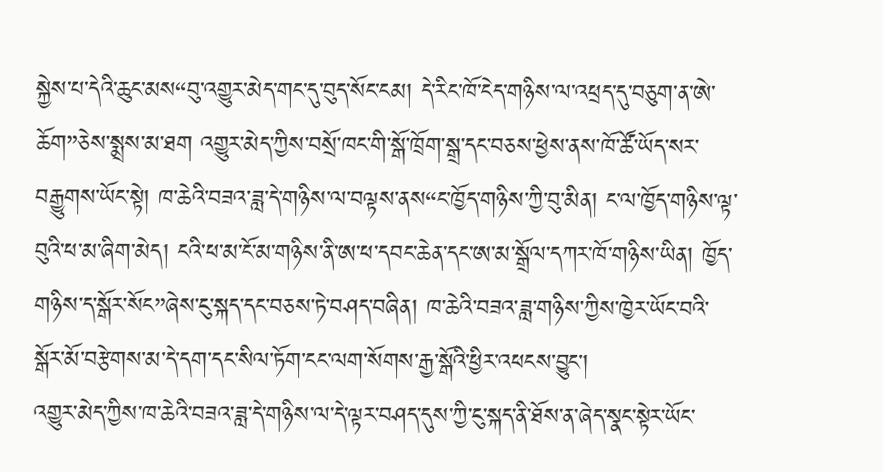སྐྱེས་པ་དེའི་ཆུང་མས“བུ་འགྱུར་མེད་གང་དུ་བུད་སོང་ངམ། དེ་རིང་ཁོ་ངེད་གཉིས་ལ་འཕྲད་དུ་བཅུག་ན་ཨེ་ཆོག”ཅེས་སྨྲས་མ་ཐག འགྱུར་མེད་ཀྱིས་བསྲོ་ཁང་གི་སྒོ་ཁྲོག་སྒྲ་དང་བཅས་ཕྱེས་ནས་ཁོ་ཚོ་ཡོད་སར་བརྒྱུགས་ཡོང་སྟེ། ཁ་ཆེའི་བཟའ་ཟླ་དེ་གཉིས་ལ་བལྟས་ནས“ང་ཁྱོད་གཉིས་ཀྱི་བུ་མིན། ང་ལ་ཁྱོད་གཉིས་ལྟ་བུའི་ཕ་མ་ཞིག་མེད། ངའི་ཕ་མ་ངོ་མ་གཉིས་ནི་ཨ་ཕ་དབང་ཆེན་དང་ཨ་མ་སྒྲོལ་དཀར་ཁོ་གཉིས་ཡིན། ཁྱོད་གཉིས་ད་སྒོར་སོང”ཞེས་ངུ་སྐད་དང་བཅས་ཏེ་བཤད་བཞིན། ཁ་ཆེའི་བཟའ་ཟླ་གཉིས་ཀྱིས་ཁྱེར་ཡོང་བའི་སྒོར་མོ་བརྩེགས་མ་དེ་དག་དང་སིལ་ཏོག་ངང་ལག་སོགས་རྒྱ་སྒོའི་ཕྱིར་འཕངས་བྱུང་།
འགྱུར་མེད་ཀྱིས་ཁ་ཆེའི་བཟའ་ཟླ་དེ་གཉིས་ལ་དེ་ལྟར་བཤད་དུས་ཀྱི་ངུ་སྐད་ནི་ཐོས་ན་ཞེད་སྣང་སྟེར་ཡོང་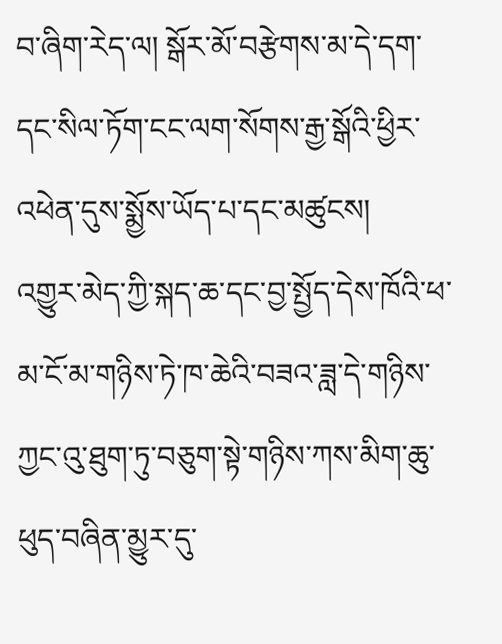བ་ཞིག་རེད་ལ། སྒོར་མོ་བརྩེགས་མ་དེ་དག་དང་སིལ་ཏོག་ངང་ལག་སོགས་རྒྱ་སྒོའི་ཕྱིར་འཕེན་དུས་སྨྱོས་ཡོད་པ་དང་མཚུངས།
འགྱུར་མེད་ཀྱི་སྐད་ཆ་དང་བྱ་སྤྱོད་དེས་ཁོའི་ཕ་མ་ངོ་མ་གཉིས་ཏེ་ཁ་ཆེའི་བཟའ་ཟླ་དེ་གཉིས་ཀྱང་འུ་ཐུག་ཏུ་བཅུག་སྟེ་གཉིས་ཀས་མིག་ཆུ་ཕུད་བཞིན་མྱུར་དུ་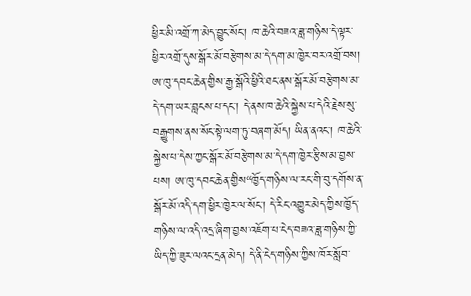ཕྱིར་མི་འགྲོ་ཀ་མེད་བྱུང་སོང་། ཁ་ཆེའི་བཟའ་ཟླ་གཉིས་དེ་ལྟར་ཕྱིར་འགྲོ་དུས་སྒོར་མོ་བརྩེགས་མ་དེ་དག་མ་ཁྱེར་བར་འགྲོ་བས། ཨ་ཁུ་དབང་ཆེན་གྱིས་རྒྱ་སྒོའི་ཕྱིའི་ཐང་ནས་སྒོར་མོ་བརྩེགས་མ་དེ་དག་ཡར་བླངས་པ་དང་། དེ་ནས་ཁ་ཆེའི་སྐྱེས་པ་དེའི་རྗེས་སུ་བརྒྱུགས་ནས་སོང་སྟེ་ལག་ཏུ་བཞག་མོད། ཡིན་ནའང་། ཁ་ཆེའི་སྐྱེས་པ་དེས་ཀྱང་སྒོར་མོ་བརྩེགས་མ་དེ་དག་ཁྱེར་རྩིས་མ་བྱས་པས། ཨ་ཁུ་དབང་ཆེན་གྱིས“ཁྱོད་གཉིས་ལ་རང་གི་བུ་དགོས་ན་སྒོར་མོ་འདི་དག་ཕྱིར་ཁྱེར་ལ་སོང་། དེ་རིང་འགྱུར་མེད་ཀྱིས་ཁྱོད་གཉིས་ལ་འདི་འདྲ་ཞིག་བྱས་འཇོག་པ་ངེད་བཟའ་ཟླ་གཉིས་ཀྱི་ཡིད་ཀྱི་ཟུར་ལའང་དྲན་མེད། དེ་ནི་ངེད་གཉིས་ཀྱིས་ཁོར་སློབ་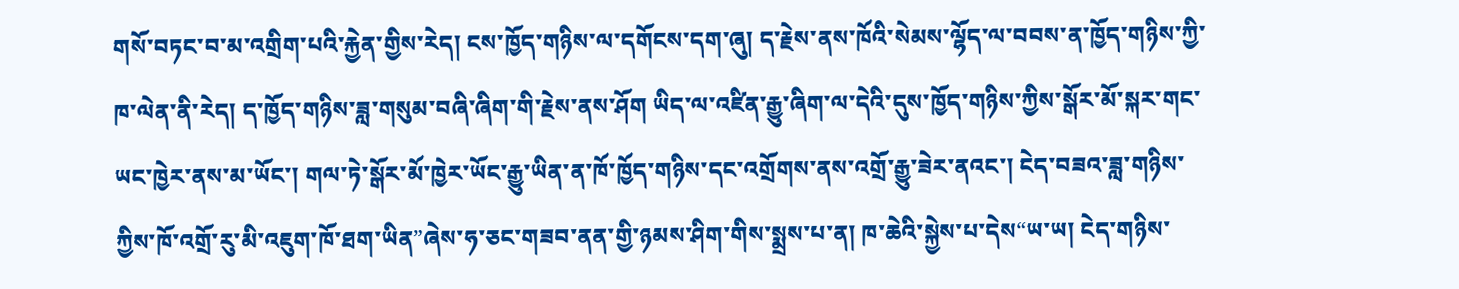གསོ་བཏང་བ་མ་འགྲིག་པའི་རྐྱེན་གྱིས་རེད། ངས་ཁྱོད་གཉིས་ལ་དགོངས་དག་ཞུ། ད་རྗེས་ནས་ཁོའི་སེམས་ལྷོད་ལ་བབས་ན་ཁྱོད་གཉིས་ཀྱི་ཁ་ལེན་ནི་རེད། ད་ཁྱོད་གཉིས་ཟླ་གསུམ་བཞི་ཞིག་གི་རྗེས་ནས་ཤོག ཡིད་ལ་འཛིན་རྒྱུ་ཞིག་ལ་དེའི་དུས་ཁྱོད་གཉིས་ཀྱིས་སྒོར་མོ་སྐར་གང་ཡང་ཁྱེར་ནས་མ་ཡོང་། གལ་ཏེ་སྒོར་མོ་ཁྱེར་ཡོང་རྒྱུ་ཡིན་ན་ཁོ་ཁྱོད་གཉིས་དང་འགྲོགས་ནས་འགྲོ་རྒྱུ་ཟེར་ནའང་། ངེད་བཟའ་ཟླ་གཉིས་ཀྱིས་ཁོ་འགྲོ་རུ་མི་འཇུག་ཁོ་ཐག་ཡིན”ཞེས་ཧ་ཅང་གཟབ་ནན་གྱི་ཉམས་ཤིག་གིས་སྨྲས་པ་ན། ཁ་ཆེའི་སྐྱེས་པ་དེས“ཡ་ཡ། ངེད་གཉིས་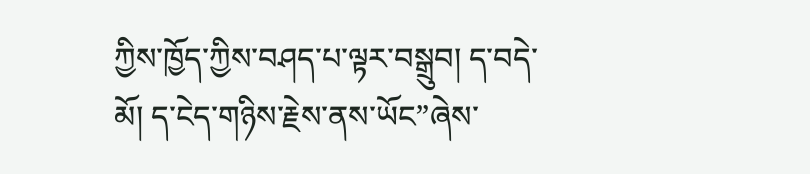ཀྱིས་ཁྱོད་ཀྱིས་བཤད་པ་ལྟར་བསྒྲུབ། ད་བདེ་མོ། ད་ངེད་གཉིས་རྗེས་ནས་ཡོང”ཞེས་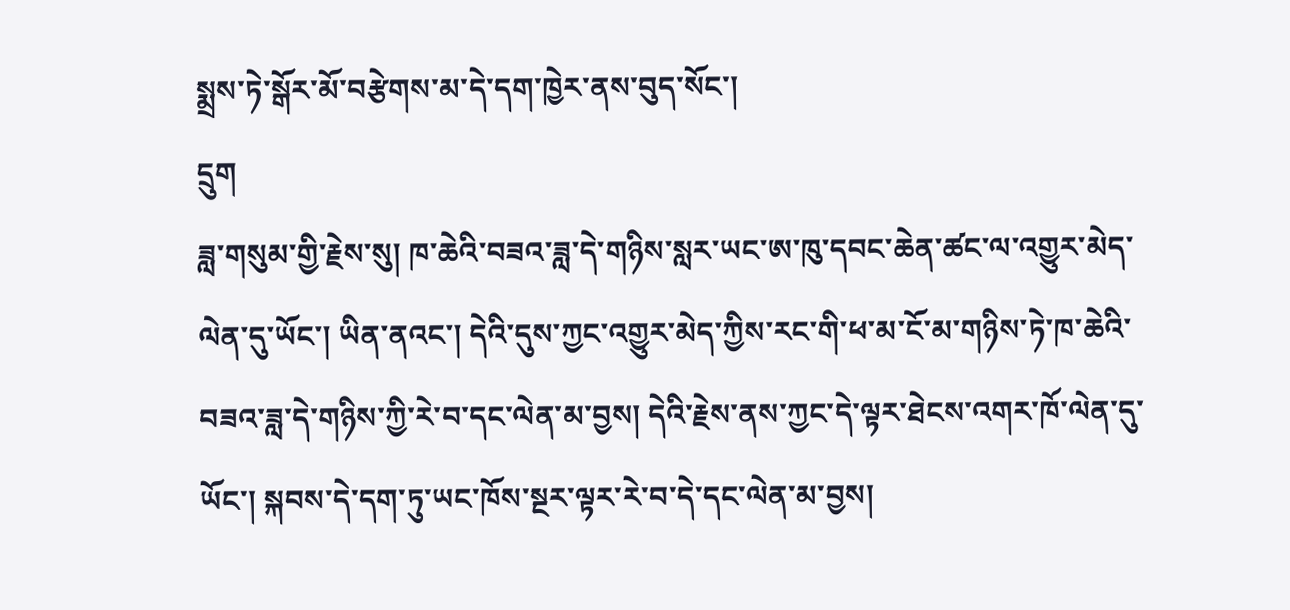སྨྲས་ཏེ་སྒོར་མོ་བརྩེགས་མ་དེ་དག་ཁྱེར་ནས་བུད་སོང་།
དྲུག
ཟླ་གསུམ་གྱི་རྗེས་སུ། ཁ་ཆེའི་བཟའ་ཟླ་དེ་གཉིས་སླར་ཡང་ཨ་ཁུ་དབང་ཆེན་ཚང་ལ་འགྱུར་མེད་ལེན་དུ་ཡོང་། ཡིན་ནའང་། དེའི་དུས་ཀྱང་འགྱུར་མེད་ཀྱིས་རང་གི་ཕ་མ་ངོ་མ་གཉིས་ཏེ་ཁ་ཆེའི་བཟའ་ཟླ་དེ་གཉིས་ཀྱི་རེ་བ་དང་ལེན་མ་བྱས། དེའི་རྗེས་ནས་ཀྱང་དེ་ལྟར་ཐེངས་འགར་ཁོ་ལེན་དུ་ཡོང་། སྐབས་དེ་དག་ཏུ་ཡང་ཁོས་སྔར་ལྟར་རེ་བ་དེ་དང་ལེན་མ་བྱས།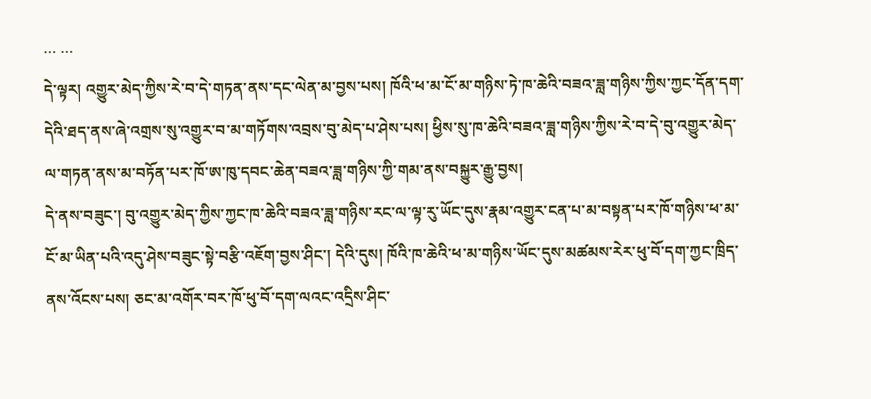… …
དེ་ལྟར། འགྱུར་མེད་ཀྱིས་རེ་བ་དེ་གཏན་ནས་དང་ལེན་མ་བྱས་པས། ཁོའི་ཕ་མ་ངོ་མ་གཉིས་ཏེ་ཁ་ཆེའི་བཟའ་ཟླ་གཉིས་ཀྱིས་ཀྱང་དོན་དག་དེའི་ཐད་ནས་ཞེ་འགྲས་སུ་འགྱུར་བ་མ་གཏོགས་འབྲས་བུ་མེད་པ་ཤེས་པས། ཕྱིས་སུ་ཁ་ཆེའི་བཟའ་ཟླ་གཉིས་ཀྱིས་རེ་བ་དེ་བུ་འགྱུར་མེད་ལ་གཏན་ནས་མ་བཏོན་པར་ཁོ་ཨ་ཁུ་དབང་ཆེན་བཟའ་ཟླ་གཉིས་ཀྱི་གམ་ནས་བསྐྱུར་རྒྱུ་བྱས།
དེ་ནས་བཟུང་། བུ་འགྱུར་མེད་ཀྱིས་ཀྱང་ཁ་ཆེའི་བཟའ་ཟླ་གཉིས་རང་ལ་ལྟ་རུ་ཡོང་དུས་རྣམ་འགྱུར་ངན་པ་མ་བསྟན་པར་ཁོ་གཉིས་ཕ་མ་ངོ་མ་ཡིན་པའི་འདུ་ཤེས་བཟུང་སྟེ་བརྩི་འཇོག་བྱས་ཤིང་། དེའི་དུས། ཁོའི་ཁ་ཆེའི་ཕ་མ་གཉིས་ཡོང་དུས་མཚམས་རེར་ཕུ་བོ་དག་ཀྱང་ཁྲིད་ནས་འོངས་པས། ཅང་མ་འགོར་བར་ཁོ་ཕུ་བོ་དག་ལའང་འདྲིས་ཤིང་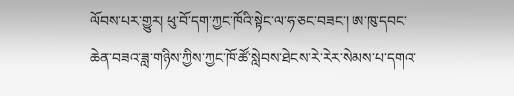ལོབས་པར་གྱུར། ཕུ་བོ་དག་ཀྱང་ཁོའི་སྟེང་ལ་ཧ་ཅང་བཟང་། ཨ་ཁུ་དབང་ཆེན་བཟའ་ཟླ་གཉིས་ཀྱིས་ཀྱང་ཁོ་ཚོ་སླེབས་ཐེངས་རེ་རེར་སེམས་པ་དགའ་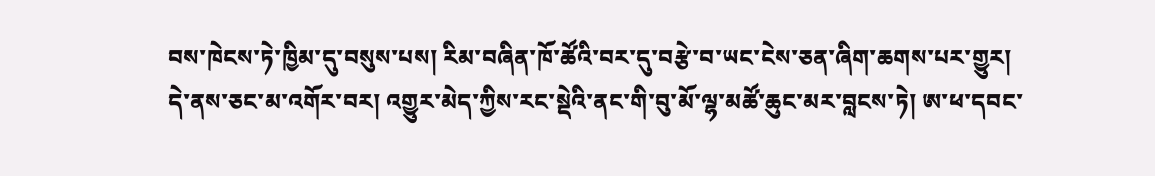བས་ཁེངས་ཏེ་ཁྱིམ་དུ་བསུས་པས། རིམ་བཞིན་ཁོ་ཚོའི་བར་དུ་བརྩེ་བ་ཡང་ངེས་ཅན་ཞིག་ཆགས་པར་གྱུར།
དེ་ནས་ཅང་མ་འགོར་བར། འགྱུར་མེད་ཀྱིས་རང་སྡེའི་ནང་གི་བུ་མོ་ལྷ་མཚོ་ཆུང་མར་བླངས་ཏེ། ཨ་ཕ་དབང་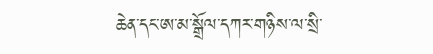ཆེན་དང་ཨ་མ་སྒྲོལ་དཀར་གཉིས་ལ་སྲི་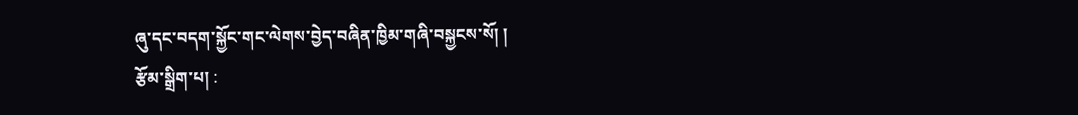ཞུ་དང་བདག་སྐྱོང་གང་ལེགས་བྱེད་བཞིན་ཁྱིམ་གཞི་བསྐྱངས་སོ། །
རྩོམ་སྒྲིག་པ། :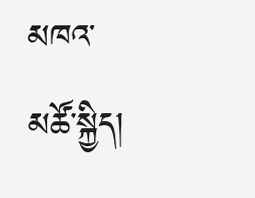མཁའ་མཚོ་སྐྱིད།